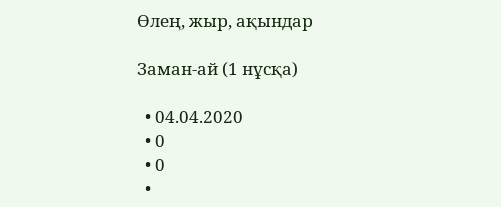Өлең, жыр, ақындар

Заман-ай (1 нұсқа)

  • 04.04.2020
  • 0
  • 0
  •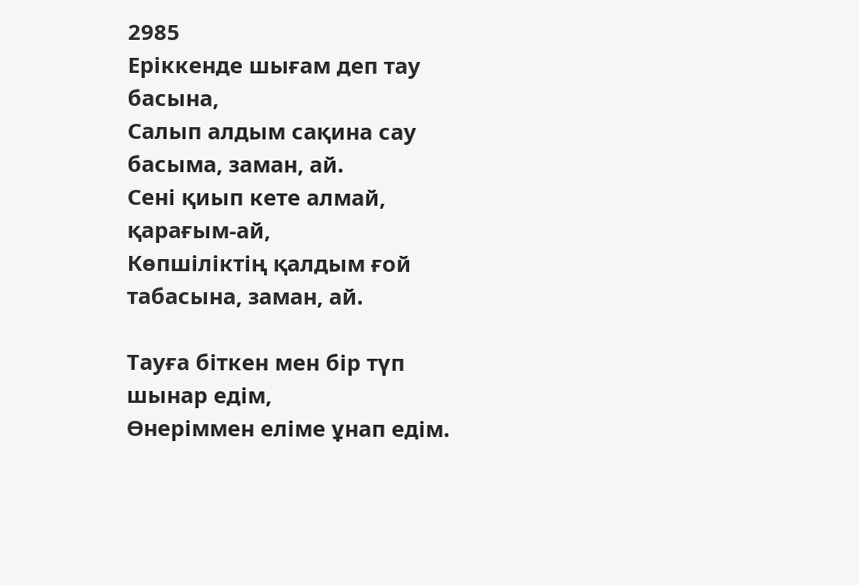2985
Еріккенде шығам деп тау басына,
Салып алдым сақина сау басыма, заман, ай.
Сені қиып кете алмай, қарағым-ай,
Көпшіліктің қалдым ғой табасына, заман, ай.

Тауға біткен мен бір түп шынар едім,
Өнеріммен еліме ұнап едім.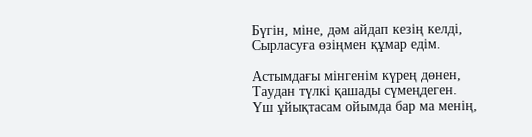Бүгін, міне, дәм айдап кезің келді,
Сырласуға өзіңмен құмар едім.

Астымдағы мінгенім күрең дөнен,
Таудан түлкі қашады сүмеңдеген.
Үш ұйықтасам ойымда бар ма менің,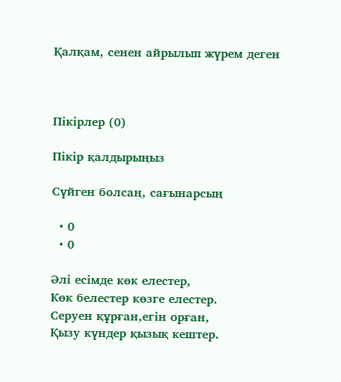Қалқам, сенен айрылып жүрем деген



Пікірлер (0)

Пікір қалдырыңыз

Сүйген болсаң, сағынарсың

  • 0
  • 0

Әлі есімде көк елестер,
Көк белестер көзге елестер.
Серуен құрған,егін орған,
Қызу күндер қызық кештер.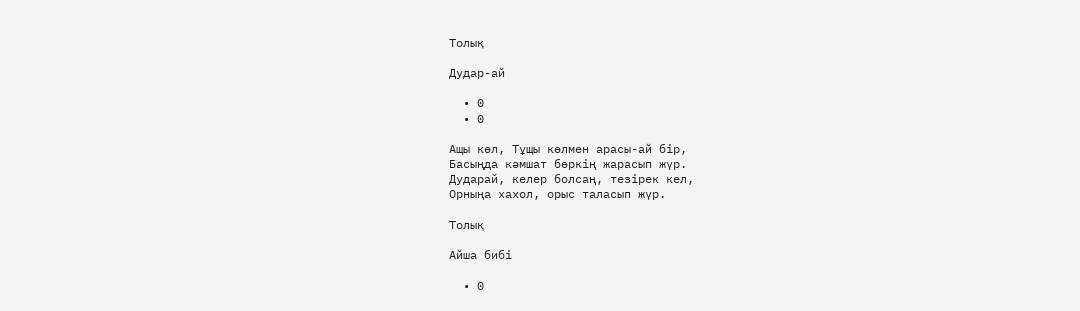Толық

Дудар-ай

  • 0
  • 0

Ащы көл, Тұщы көлмен арасы-ай бір,
Басыңда кәмшат бөркің жарасып жүр.
Дударай, келер болсаң, тезірек кел,
Орныңа хахол, орыс таласып жүр.

Толық

Айша бибі

  • 0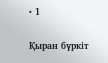• 1

Қыран бүркіт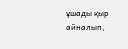ұшады қыр айналып,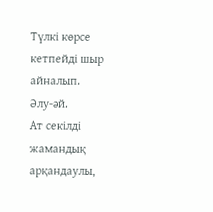Түлкі көрсе кетпейді шыр айналып.
Әлу-әй.
Ат секілді жамандық арқандаулы,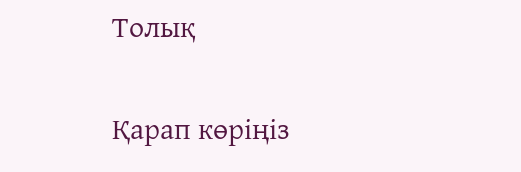Толық

Қарап көріңіз